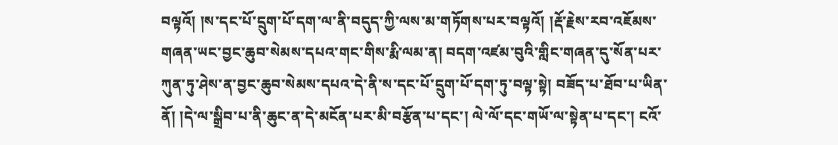བལྟའོ། །ས་དང་པོ་དྲུག་པོ་དག་ལ་ནི་བདུད་ཀྱི་ལས་མ་གཏོགས་པར་བལྟའོ། །རྡོ་རྗེས་རབ་འཇོམས་གཞན་ཡང་བྱང་ཆུབ་སེམས་དཔའ་གང་གིས་རྨི་ལམ་ན། བདག་འཛམ་བུའི་གླིང་གཞན་དུ་སོན་པར་ཀུན་ཏུ་ཤེས་ན་བྱང་ཆུབ་སེམས་དཔའ་དེ་ནི་ས་དང་པོ་དྲུག་པོ་དག་ཏུ་བལྟ་སྟེ། བཟོད་པ་ཐོབ་པ་ཡིན་ནོ། །དེ་ལ་སྒྲིབ་པ་ནི་ཆུང་ན་དེ་མངོན་པར་མི་བརྩོན་པ་དང་། ལེ་ལོ་དང་གཡོ་ལ་སྟེན་པ་དང་། ངའོ་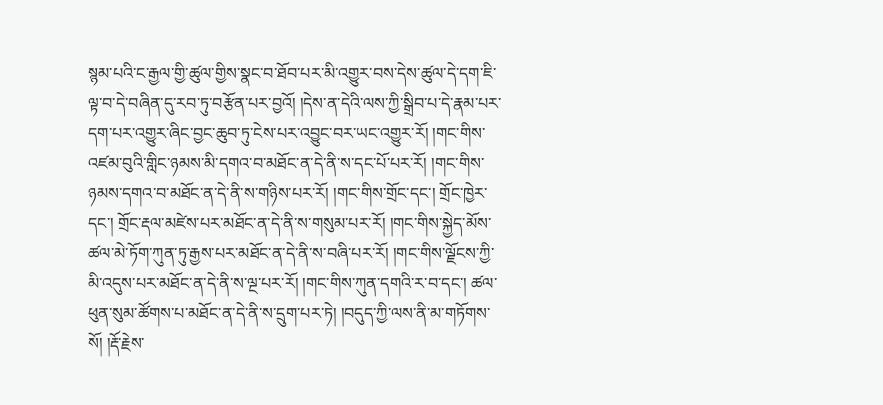སྙམ་པའི་ང་རྒྱལ་གྱི་ཚུལ་གྱིས་སྣང་བ་ཐོབ་པར་མི་འགྱུར་བས་དེས་ཚུལ་དེ་དག་ཇི་ལྟ་བ་དེ་བཞིན་དུ་རབ་ཏུ་བརྩོན་པར་བྱའོ། །དེས་ན་དེའི་ལས་ཀྱི་སྒྲིབ་པ་དེ་རྣམ་པར་དག་པར་འགྱུར་ཞིང་བྱང་ཆུབ་ཏུ་ངེས་པར་འབྱུང་བར་ཡང་འགྱུར་རོ། །གང་གིས་འཛམ་བུའི་གླིང་ཉམས་མི་དགའ་བ་མཐོང་ན་དེ་ནི་ས་དང་པོ་པར་རོ། །གང་གིས་ཉམས་དགའ་བ་མཐོང་ན་དེ་ནི་ས་གཉིས་པར་རོ། །གང་གིས་གྲོང་དང་། གྲོང་ཁྱེར་དང་། གྲོང་རྡལ་མཛེས་པར་མཐོང་ན་དེ་ནི་ས་གསུམ་པར་རོ། །གང་གིས་སྐྱེད་མོས་ཚལ་མེ་ཏོག་ཀུན་ཏུ་རྒྱས་པར་མཐོང་ན་དེ་ནི་ས་བཞི་པར་རོ། །གང་གིས་ལྗོངས་ཀྱི་མི་འདུས་པར་མཐོང་ན་དེ་ནི་ས་ལྔ་པར་རོ། །གང་གིས་ཀུན་དགའི་ར་བ་དང་། ཚལ་ཕུན་སུམ་ཚོགས་པ་མཐོང་ན་དེ་ནི་ས་དྲུག་པར་ཏེ། །བདུད་ཀྱི་ལས་ནི་མ་གཏོགས་སོ། །རྡོ་རྗེས་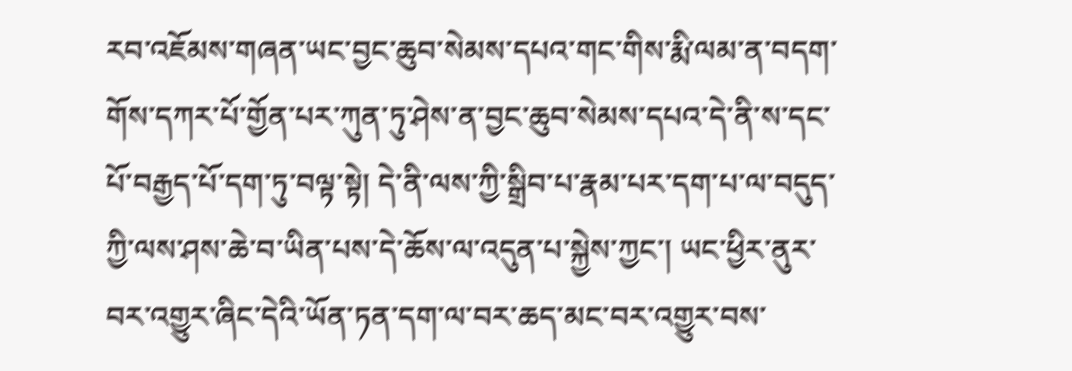རབ་འཇོམས་གཞན་ཡང་བྱང་ཆུབ་སེམས་དཔའ་གང་གིས་རྨི་ལམ་ན་བདག་གོས་དཀར་པོ་གྱོན་པར་ཀུན་ཏུ་ཤེས་ན་བྱང་ཆུབ་སེམས་དཔའ་དེ་ནི་ས་དང་པོ་བརྒྱད་པོ་དག་ཏུ་བལྟ་སྟེ། དེ་ནི་ལས་ཀྱི་སྒྲིབ་པ་རྣམ་པར་དག་པ་ལ་བདུད་ཀྱི་ལས་ཤས་ཆེ་བ་ཡིན་པས་དེ་ཆོས་ལ་འདུན་པ་སྐྱེས་ཀྱང་། ཡང་ཕྱིར་ནུར་བར་འགྱུར་ཞིང་དེའི་ཡོན་ཏན་དག་ལ་བར་ཆད་མང་བར་འགྱུར་བས་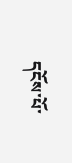དངོས་པོ་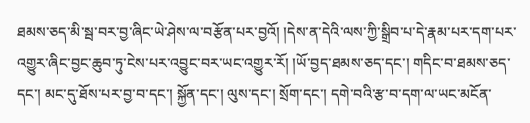ཐམས་ཅད་མི་སྦ་བར་བྱ་ཞིང་ཡེ་ཤེས་ལ་བརྩོན་པར་བྱའོ། །དེས་ན་དེའི་ལས་ཀྱི་སྒྲིབ་པ་དེ་རྣམ་པར་དག་པར་འགྱུར་ཞིང་བྱང་ཆུབ་ཏུ་ངེས་པར་འབྱུང་བར་ཡང་འགྱུར་རོ། །ཡོ་བྱད་ཐམས་ཅད་དང་། གདིང་བ་ཐམས་ཅད་དང་། མང་དུ་ཐོས་པར་བྱ་བ་དང་། སྐྱོན་དང་། ལུས་དང་། སྲོག་དང་། དགེ་བའི་རྩ་བ་དག་ལ་ཡང་མངོན་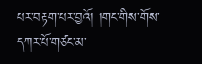པར་བརྟག་པར་བྱའོ། །གང་གིས་གོས་དཀར་པོ་གཙང་མ་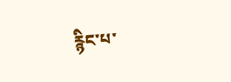རྙིང་པ་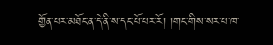གྱོན་པར་མཐོང་ན་དེ་ནི་ས་དང་པོ་པར་རོ། །གང་གིས་སར་པ་ཁ་